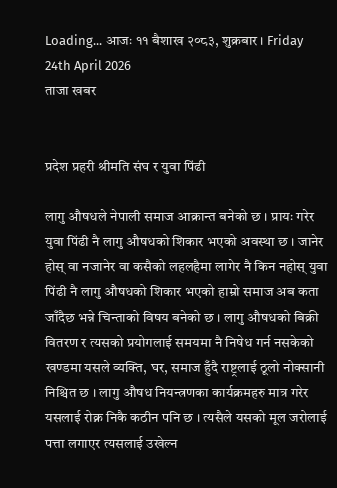Loading... आजः ११ बैशाख २०८३, शुक्रबार । Friday 24th April 2026
ताजा खबर


प्रदेश प्रहरी श्रीमति संघ र युवा पिंढी

लागु औषधले नेपाली समाज आक्रान्त बनेको छ । प्रायः गरेर युवा पिंढी नै लागु औषधको शिकार भएको अवस्था छ । जानेर होस् वा नजानेर वा कसैको लहलहैमा लागेर नै किन नहोस् युवा पिंढी नै लागु औषधको शिकार भएको हाम्रो समाज अब कता जाँदैछ भन्ने चिन्ताको विषय बनेको छ । लागु औषधको बिक्री वितरण र त्यसको प्रयोगलाई समयमा नै निषेध गर्न नसकेको खण्डमा यसले व्यक्ति, घर, समाज हुँदै राष्ट्रलाई ठूलो नोक्सानी निश्चित छ । लागु औषध नियन्त्रणका कार्यक्रमहरु मात्र गरेर यसलाई रोक्न निकै कठीन पनि छ । त्यसैले यसको मूल जरोलाई पत्ता लगाएर त्यसलाई उखेल्न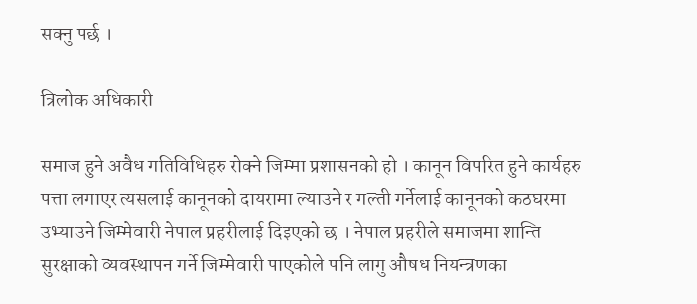सक्नु पर्छ ।

त्रिलोक अधिकारी

समाज हुने अवैध गतिविधिहरु रोक्ने जिम्मा प्रशासनको हो । कानून विपरित हुने कार्यहरु पत्ता लगाएर त्यसलाई कानूनको दायरामा ल्याउने र गल्ती गर्नेलाई कानूनको कठघरमा उभ्याउने जिम्मेवारी नेपाल प्रहरीलाई दिइएको छ । नेपाल प्रहरीले समाजमा शान्ति सुरक्षाको व्यवस्थापन गर्ने जिम्मेवारी पाएकोले पनि लागु औषध नियन्त्रणका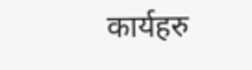कार्यहरु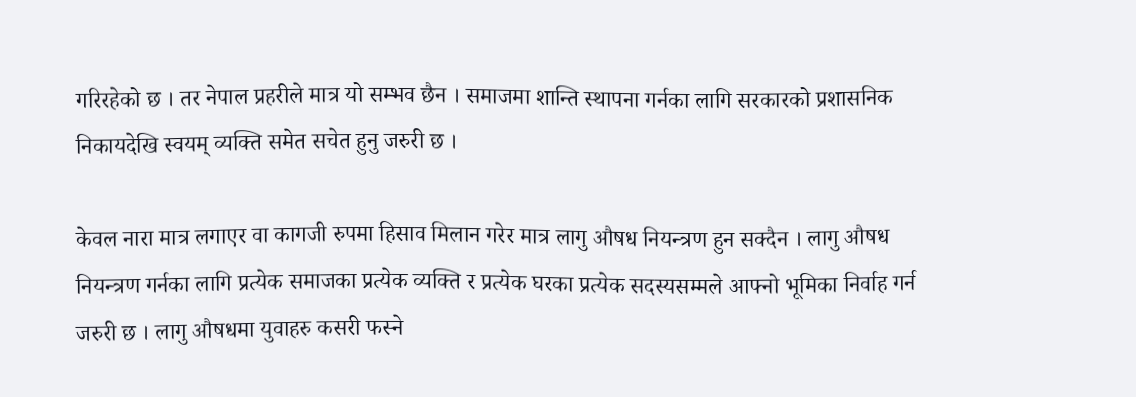गरिरहेको छ । तर नेपाल प्रहरीले मात्र यो सम्भव छैन । समाजमा शान्ति स्थापना गर्नका लागि सरकारको प्रशासनिक निकायदेखि स्वयम् व्यक्ति समेत सचेत हुनु जरुरी छ ।

केवल नारा मात्र लगाएर वा कागजी रुपमा हिसाव मिलान गरेर मात्र लागु औषध नियन्त्रण हुन सक्दैन । लागु औषध नियन्त्रण गर्नका लागि प्रत्येक समाजका प्रत्येक व्यक्ति र प्रत्येक घरका प्रत्येक सदस्यसम्मले आफ्नो भूमिका निर्वाह गर्न जरुरी छ । लागु औषधमा युवाहरु कसरी फस्ने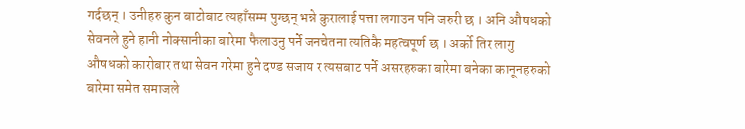गर्दछन् । उनीहरु कुन बाटोबाट त्यहाँसम्म पुग्छन् भन्ने कुरालाई पत्ता लगाउन पनि जरुरी छ । अनि औषधको सेवनले हुने हानी नोक्सानीका बारेमा फैलाउनु पर्ने जनचेतना त्यतिकै महत्वपूर्ण छ । अर्को तिर लागु औषधको कारोबार तथा सेवन गरेमा हुने दण्ड सजाय र त्यसबाट पर्ने असरहरुका बारेमा बनेका कानूनहरुको बारेमा समेत समाजले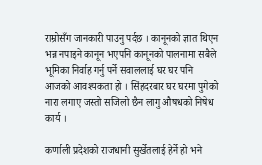राम्रोसँग जानकारी पाउनु पर्दछ । कानूनको ज्ञात थिएन भन्न नपाइने कानून भएपनि कानूनको पालनामा सबैले भूमिका निर्वाह गर्नु पर्ने सवाललाई घर घर पनि आजको आवश्यकता हो । सिंहदरबार घर घरमा पुगेको नारा लगाए जस्तो सजिलो छैन लागु औषधको निषेध कार्य ।

कर्णाली प्रदेशको राजधानी सुर्खेतलाई हेर्ने हो भने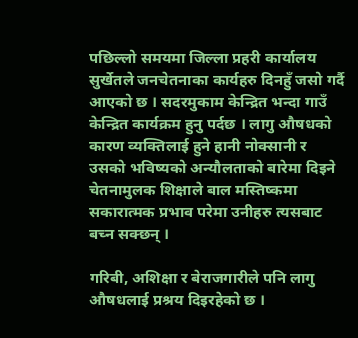पछिल्लो समयमा जिल्ला प्रहरी कार्यालय सुर्खेतले जनचेतनाका कार्यहरु दिनहुँ जसो गर्दै आएको छ । सदरमुकाम केन्द्रित भन्दा गाउँ केन्द्रित कार्यक्रम हुनु पर्दछ । लागु औषधको कारण व्यक्तिलाई हुने हानी नोक्सानी र उसको भविष्यको अन्यौलताको बारेमा दिइने चेतनामुलक शिक्षाले बाल मस्तिष्कमा सकारात्मक प्रभाव परेमा उनीहरु त्यसबाट बच्न सक्छन् ।

गरिबी, अशिक्षा र बेराजगारीले पनि लागु औषधलाई प्रश्रय दिइरहेको छ ।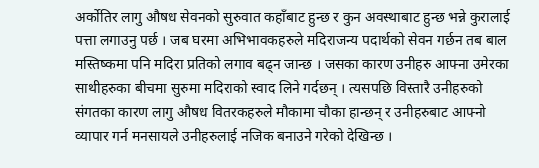अर्कोतिर लागु औषध सेवनको सुरुवात कहाँबाट हुन्छ र कुन अवस्थाबाट हुन्छ भन्ने कुरालाई पत्ता लगाउनु पर्छ । जब घरमा अभिभावकहरुले मदिराजन्य पदार्थको सेवन गर्छन तब बाल मस्तिष्कमा पनि मदिरा प्रतिको लगाव बढ्न जान्छ । जसका कारण उनीहरु आफ्ना उमेरका साथीहरुका बीचमा सुरुमा मदिराको स्वाद लिने गर्दछन् । त्यसपछि विस्तारै उनीहरुको संगतका कारण लागु औषध वितरकहरुले मौकामा चौका हान्छन् र उनीहरुबाट आफ्नो व्यापार गर्न मनसायले उनीहरुलाई नजिक बनाउने गरेको देखिन्छ ।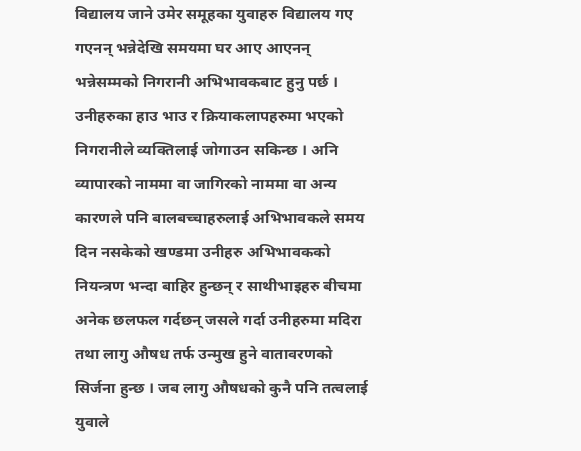विद्यालय जाने उमेर समूहका युवाहरु विद्यालय गए गएनन् भन्नेदेखि समयमा घर आए आएनन् भन्नेसम्मको निगरानी अभिभावकबाट हुनु पर्छ । उनीहरुका हाउ भाउ र क्रियाकलापहरुमा भएको निगरानीले व्यक्तिलाई जोगाउन सकिन्छ । अनि व्यापारको नाममा वा जागिरको नाममा वा अन्य कारणले पनि बालबच्चाहरुलाई अभिभावकले समय दिन नसकेको खण्डमा उनीहरु अभिभावकको नियन्त्रण भन्दा बाहिर हुन्छन् र साथीभाइहरु बीचमा अनेक छलफल गर्दछन् जसले गर्दा उनीहरुमा मदिरा तथा लागु औषध तर्फ उन्मुख हुने वातावरणको सिर्जना हुन्छ । जब लागु औषधको कुनै पनि तत्वलाई युवाले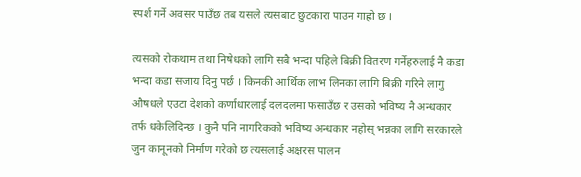स्पर्श गर्ने अवसर पाउँछ तब यसले त्यसबाट छुटकारा पाउन गाह्रो छ ।

त्यसको रोकथाम तथा निषेधको लागि सबै भन्दा पहिले बिक्री वितरण गर्नेहरुलाई नै कडा भन्दा कडा सजाय दिनु पर्छ । किनकी आर्थिक लाभ लिनका लागि बिक्री गरिने लागु औषधले एउटा देशको कर्णाधारलाई दलदलमा फसाउँछ र उसको भविष्य नै अन्धकार तर्फ धकेलिदिन्छ । कुनै पनि नागरिकको भविष्य अन्धकार नहोस् भन्नका लागि सरकारले जुन कानूनको निर्माण गरेको छ त्यसलाई अक्षरस पालन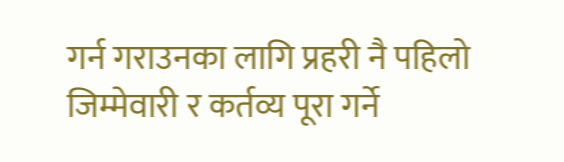गर्न गराउनका लागि प्रहरी नै पहिलो जिम्मेवारी र कर्तव्य पूरा गर्ने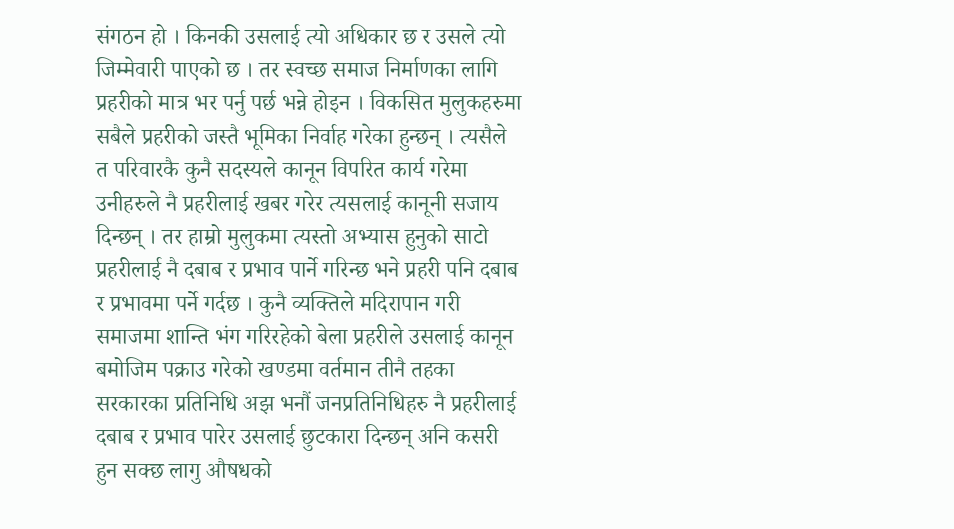संगठन हो । किनकी उसलाई त्यो अधिकार छ र उसले त्यो जिम्मेवारी पाएको छ । तर स्वच्छ समाज निर्माणका लागि प्रहरीको मात्र भर पर्नु पर्छ भन्ने होइन । विकसित मुलुकहरुमा सबैले प्रहरीको जस्तै भूमिका निर्वाह गरेका हुन्छन् । त्यसैले त परिवारकै कुनै सदस्यले कानून विपरित कार्य गरेमा उनीहरुले नै प्रहरीलाई खबर गरेर त्यसलाई कानूनी सजाय दिन्छन् । तर हाम्रो मुलुकमा त्यस्तो अभ्यास हुनुको साटो प्रहरीलाई नै दबाब र प्रभाव पार्ने गरिन्छ भने प्रहरी पनि दबाब र प्रभावमा पर्ने गर्दछ । कुनै व्यक्तिले मदिरापान गरी समाजमा शान्ति भंग गरिरहेको बेला प्रहरीले उसलाई कानून बमोजिम पक्राउ गरेको खण्डमा वर्तमान तीनै तहका सरकारका प्रतिनिधि अझ भनौं जनप्रतिनिधिहरु नै प्रहरीलाई दबाब र प्रभाव पारेर उसलाई छुटकारा दिन्छन् अनि कसरी हुन सक्छ लागु औषधको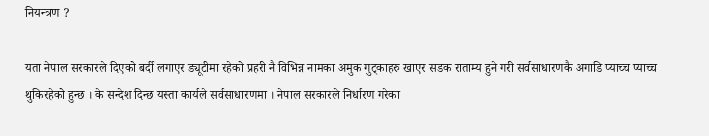नियन्त्रण ?

यता नेपाल सरकारले दिएको बर्दी लगाएर ड्यूटीमा रहेको प्रहरी नै विभिन्न नामका अमुक गुट्काहरु खाएर सडक राताम्य हुने गरी सर्वसाधारणकै अगाडि प्याच्च प्याच्च थुकिरहेको हुन्छ । के सन्देश दिन्छ यस्ता कार्यले सर्वसाधारणमा । नेपाल सरकारले निर्धारण गरेका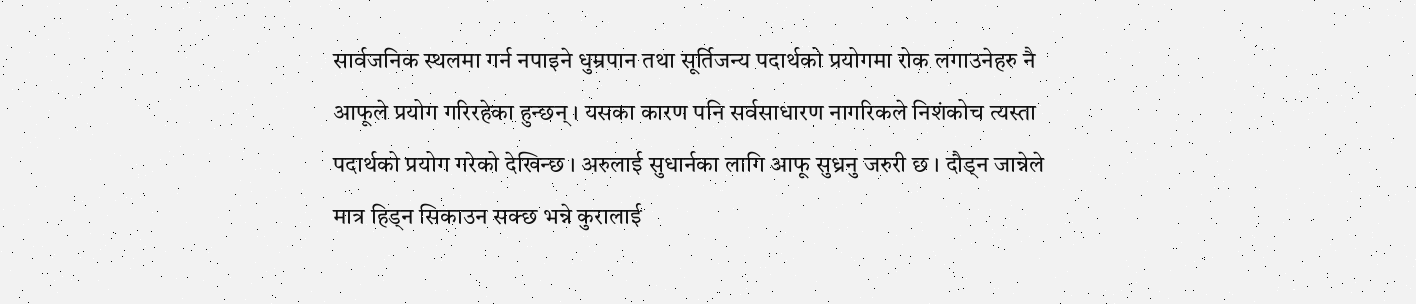सार्वजनिक स्थलमा गर्न नपाइने धुम्रपान तथा सूर्तिजन्य पदार्थको प्रयोगमा रोक लगाउनेहरु नै आफूले प्रयोग गरिरहेका हुन्छन् । यसका कारण पनि सर्वसाधारण नागरिकले निशंकोच त्यस्ता पदार्थको प्रयोग गरेको देखिन्छ । अरुलाई सुधार्नका लागि आफू सुध्रनु जरुरी छ । दौड्न जान्नेले मात्र हिड्न सिकाउन सक्छ भन्ने कुरालाई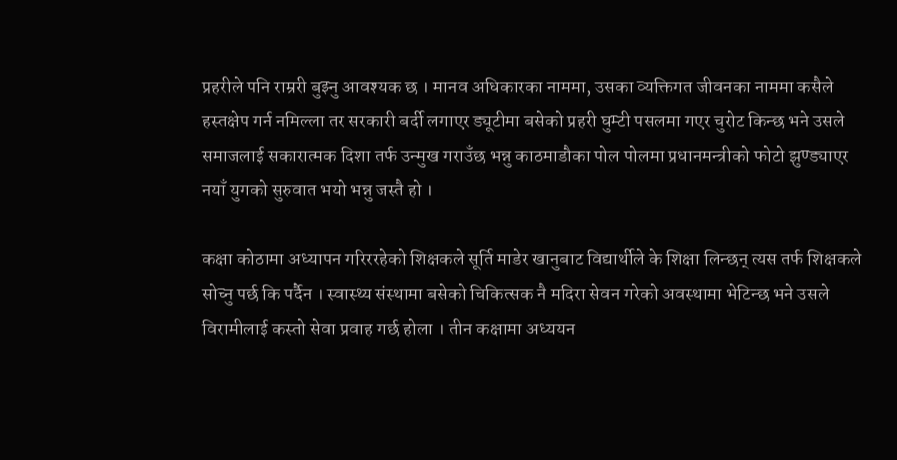प्रहरीले पनि राम्ररी बुझ्नु आवश्यक छ । मानव अधिकारका नाममा, उसका व्यक्तिगत जीवनका नाममा कसैले हस्तक्षेप गर्न नमिल्ला तर सरकारी बर्दी लगाएर ड्यूटीमा बसेको प्रहरी घुम्टी पसलमा गएर चुरोट किन्छ भने उसले समाजलाई सकारात्मक दिशा तर्फ उन्मुख गराउँछ भन्नु काठमाडौका पोल पोलमा प्रधानमन्त्रीको फोटो झुण्ड्याएर नयाँ युगको सुरुवात भयो भन्नु जस्तै हो ।

कक्षा कोठामा अध्यापन गरिररहेको शिक्षकले सूर्ति माडेर खानुबाट विद्यार्थीले के शिक्षा लिन्छन् त्यस तर्फ शिक्षकले सोच्नु पर्छ कि पर्दैन । स्वास्थ्य संस्थामा बसेको चिकित्सक नै मदिरा सेवन गरेको अवस्थामा भेटिन्छ भने उसले विरामीलाई कस्तो सेवा प्रवाह गर्छ होला । तीन कक्षामा अध्ययन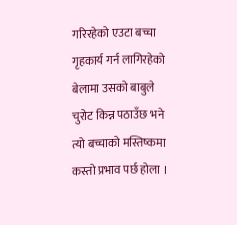गरिरहेको एउटा बच्चा गृहकार्य गर्न लागिरहेको बेलामा उसको बाबुले चुरोट किन्न पठाउँछ भने त्यो बच्चाको मस्तिष्कमा कस्तो प्रभाव पर्छ होला ।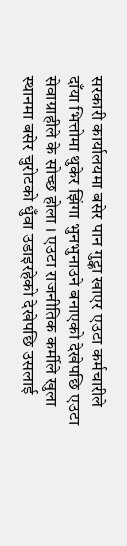सरकारी कार्यालयमा बसेर पान गुट्का खाएर एउटा कर्मचारीले दाँया भित्तोमा थुकेर झिंगा भुनभुनाउने बनाएको देखेपछि एउटा सेवाग्राहीले के सोच्छ होला । एउटा राजनीतिक कर्मीले खुला स्थानमा बसेर चुरोटको धुँवा उडाइरहेको देखेपछि उसलाई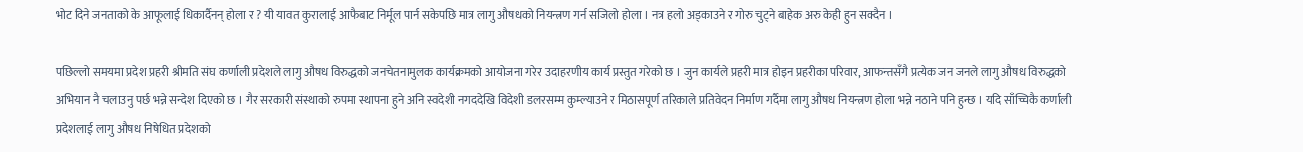भोट दिने जनताको के आफूलाई धिकार्दैनन् होला र ? यी यावत कुरालाई आफैबाट निर्मूल पार्न सकेपछि मात्र लागु औषधको नियन्त्रण गर्न सजिलो होला । नत्र हलो अड्काउने र गोरु चुट्ने बाहेक अरु केही हुन सक्दैन ।

पछिल्लो समयमा प्रदेश प्रहरी श्रीमति संघ कर्णाली प्रदेशले लागु औषध विरुद्धको जनचेतनामुलक कार्यक्रमको आयोजना गरेर उदाहरणीय कार्य प्रस्तुत गरेको छ । जुन कार्यले प्रहरी मात्र होइन प्रहरीका परिवार, आफन्तसँगै प्रत्येक जन जनले लागु औषध विरुद्धको अभियान नै चलाउनु पर्छ भन्ने सन्देश दिएको छ । गैर सरकारी संस्थाको रुपमा स्थापना हुने अनि स्वदेशी नगददेखि विदेशी डलरसम्म कुम्ल्याउने र मिठासपूर्ण तरिकाले प्रतिवेदन निर्माण गर्दैमा लागु औषध नियन्त्रण होला भन्ने नठाने पनि हुन्छ । यदि साँच्चिकै कर्णाली प्रदेशलाई लागु औषध निषेधित प्रदेशको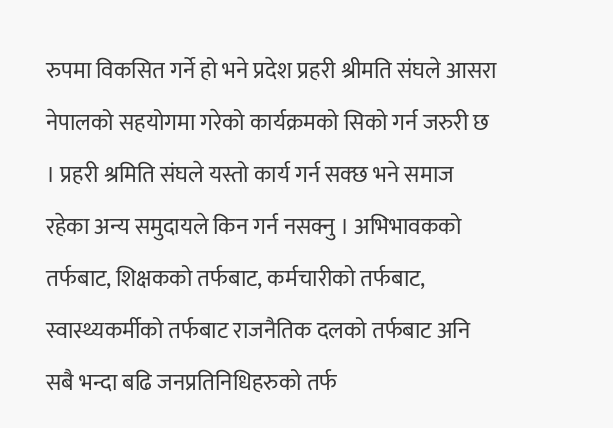रुपमा विकसित गर्ने हो भने प्रदेश प्रहरी श्रीमति संघले आसरा नेपालको सहयोगमा गरेको कार्यक्रमको सिको गर्न जरुरी छ । प्रहरी श्रमिति संघले यस्तो कार्य गर्न सक्छ भने समाज रहेका अन्य समुदायले किन गर्न नसक्नु । अभिभावकको तर्फबाट, शिक्षकको तर्फबाट, कर्मचारीको तर्फबाट, स्वास्थ्यकर्मीको तर्फबाट राजनैतिक दलको तर्फबाट अनि सबै भन्दा बढि जनप्रतिनिधिहरुको तर्फ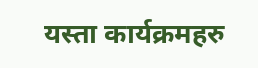यस्ता कार्यक्रमहरु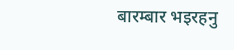बारम्बार भइरहनु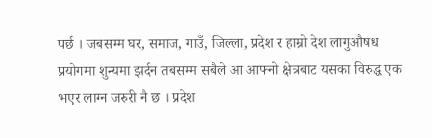पर्छ । जबसम्म घर, समाज, गाउँ, जिल्ला, प्रदेश र हाम्रो देश लागुऔषध प्रयोगमा शुन्यमा झर्दन तबसम्म सबैले आ आफ्नो क्षेत्रबाट यसका विरुद्ध एक भएर लाग्न जरुरी नै छ । प्रदेश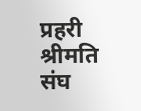प्रहरी श्रीमति संघ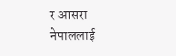र आसरा नेपाललाई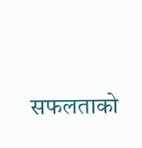सफलताको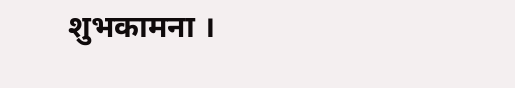शुभकामना ।